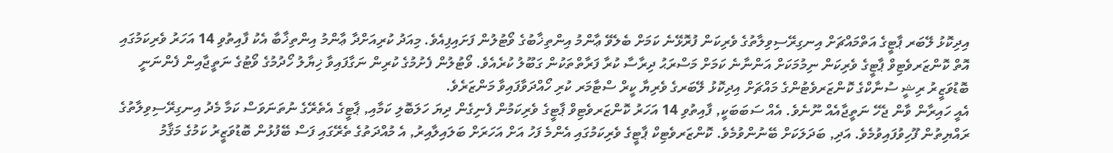އިދިކޮޅު ލޭބަރ ޕާޓީގެ އަތްމައްޗަށް އިނގިރޭސިވިލާތުގެ ވެރިކަން ފުރޮޅޭނެ ކަމަށް ބެލެވޭ ޢާންމު އިންތިޚާބުގެ ވޯޓުލުން ފަށައިފިއެވެ. މިއަދު ކުރިއަށްދާ ޢާންމު އިންތިޚާބާ އެކު ފާއިތުވި 14 އަހަރު ވެރިކަމުގައި އޮތް ކޮންޒަރވެޓިވް ޕާޓީގެ ވެރިކަން ނިމުމަކަށް އަންނާނެ ކަމަށް މަސްރަޙު ދިރާސާ ކުރާ ފަރާތްތަކުން ގަބޫލު ކުރެއެވެ. ވޯޓުލުން ފެށުމުގެ ކުރިން ނަގާފައިވާ ޚިޔާލު ހޯދުމުގެ ވޯޓުގެ ނަތީޖާއިން ފެންނަނީ ބޮޑުވަޒީރު ރިޝީ ސުނާކްގެ ކޮންޒަރވެޓުންގެ މައްޗަށް އިދިކޮޅު ލޭބަރގެ ވެރިޔާ ކީރް ސްޓާމަރ ކުރި ހޯއްދަވާފައިވާ މަންޒަރެވެ.
އެއީ ހައިރާން ވާން ޖެހޭ ނަތީޖާއެއް ނޫނެވެ. އެއް ސަބަބަކީ, ފާއިތުވި 14 އަހަރު ކޮންޒަރވެޓިވް ޕާޓީގެ ވެރިކަމުން ފެނިގެން ދިޔަ ހަލަބޮލި ކަމާއި, ޕާޓީގެ އެތެރޭގެ ނުތަނަވަސް ކަމާ މެދު އިނގިރޭސިވިލާތުގެ ރައްޔިތުން ފޫހިވުފައިވުމެވެ. އަދި, ބަދަލަކަށް ބޭނުންވުމެވެ. ކޮންޒަރވެޓިކް ޕާޓީގެ ވެރިކަމުގައި އެންމެ ފަހު އަށް އަހަރަށް ބަލައިލާއިރު, އެ މުއްދަތުގެ ތެރޭގައި ފަސް ބޭފުޅުން ބޮޑުވަޒީރު ކަމުގެ މަޤާމު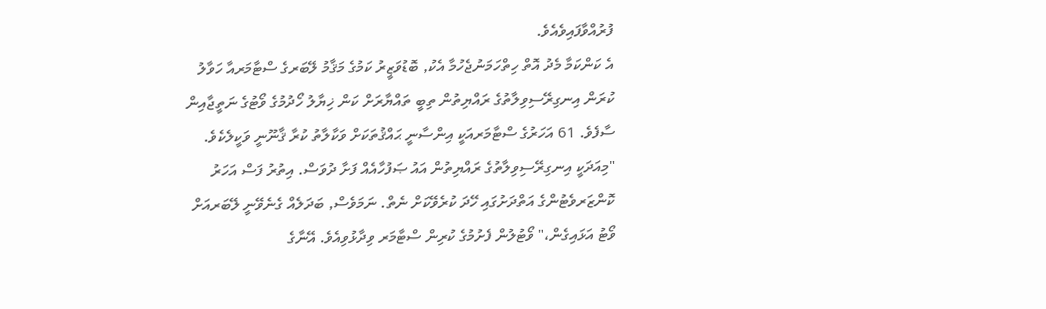ފުރުއްވާފައިވެއެވެ.
އެ ކަންކަމާ މެދު އޮތް ހިތްހަމަނުޖެހުމާ އެކު, ބޮޑުވަޒީރު ކަމުގެ މަޤާމު ލޭބަރގެ ސްޓާމަރއާ ހަވާލު ކުރަން އިނގިރޭސިވިލާތުގެ ރައްޔިތުން ތިބީ ތައްޔާރަށް ކަން ޚިޔާލު ހޯދުމުގެ ވޯޓުގެ ނަތީޖާއިން ސާފެވެ. 61 އަހަރުގެ ސްޓާމަރއަކީ އިންސާނީ ޙައްޤުތަކަށް ވަކާލާތު ކުރާ ޤާނޫނީ ވަކީލެކެވެ.
"މިއަދަކީ އިނގިރޭސިވިލާތުގެ ރައްޔިތުން އައު ޞަފުހާއެއް ފަށާ ދުވަސް. އިތުރު ފަސް އަހަރު ކޮންޒަރވެޓުންގެ އަތްދަށުގައި ހޭދަ ކުރެވޭކަށް ނެތް. ނަމަވެސް, ބަދަލެއް ގެނެވޭނީ ލޭބަރއަށް ވޯޓު އަޅައިގެން،" ވޯޓުލުން ފެށުމުގެ ކުރިން ސްޓާމަރ ވިދާޅުވިއެވެ. އޭނާގެ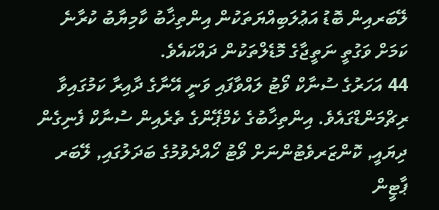ލޭބަރއިން ބޮޑު އަޢުލަބިއްޔަތަކުން އިންތިޚާބު ކާމިޔާބު ކުރާނެ ކަމަށް ވަގުތީ ނަތީޖާގެ މޮޑެލްތަކުން ދައްކައެވެ.
44 އަހަރުގެ ސުނާކް ވޯޓު ލައްވާފައި ވަނީ އޭނާގެ ދާއިރާ ކަމުގައިވާ ރިޗްމަންޑްގައެވެ. އިންތިޚާބުގެ ކެމްޕޭންގެ ތެރެއިން ސުނާކް ފެނިގެން ދިޔައީ, ކޮންޒަރވެޓުންނަށް ވޯޓު ހޯއްދެވުމުގެ ބަދަލުގައި, ލޭބަރ ޕާޓީން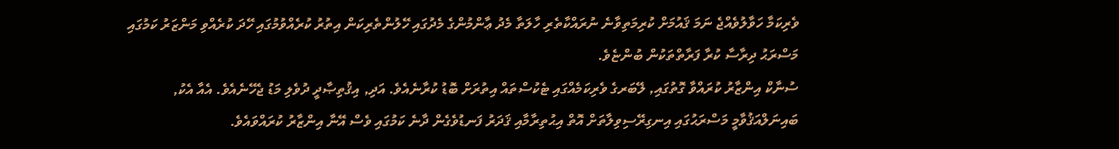ވެރިކަމާ ހަވާލުވެއްޖެ ނަމަ ޤައުމަށް ކުރިމަތިވާނެ ނުރައްކާތެރި ހާލަތާ މެދު ޢާންމުންގެ މެދުގައި ހޭލުންތެރިކަން އިތުރު ކުރެއްވުމުގައި ހޭދަ ކުރެއްވި މަންޒަރު ކަމުގައި މަސްރަޙު ދިރާސާ ކުރާ ފަރާތްތަކުން ބުންޏެވެ.
ސުނާކް އިންޒާރު ކުރައްވާ ގޮތުގައި, ލޭބަރގެ ވެރިކަމެއްގައި ޓެކުސްތައް އިތުރަށް ބޮޑު ކުރާނެއެވެ. އަދި, އިޤުތިޞާދީ ދުވެލި މަޑު ޖެހޭނެއެވެ. އެއާ އެކު, ބައިނަލްއަޤުވާމީ މަސްރަޙުގައި އިނގިރޭސިވިލާތަށް އޮތް އިޙުތިރާމާއި ޤަދަރު ފަނޑުވެގެން ދާނެ ކަމުގައި ވެސް އޭނާ އިންޒާރު ކުރައްވައެވެ.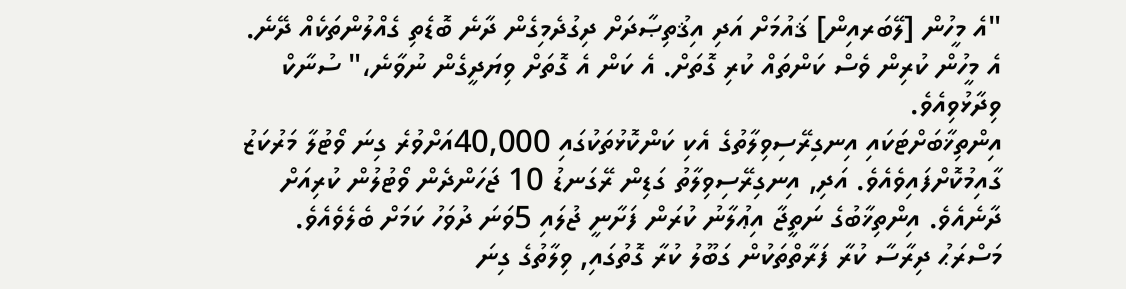"އެ މީހުން [ލޭބަރއިން] ޤައުމަށް އަދި އިޤުތިޞާދަށް ދިގުދެމިގެން ދާނެ ބޮޑެތި ގެއްލުންތަކެއް ދޭނެ. އެ މީހުން ކުރިން ވެސް ކަންތައް ކުރި ގޮތަށް. އެ ކަން އެ ގޮތަށް ވިޔަދީގެން ނުވާނެ،" ސުނާކް ވިދާޅުވިއެވެ.
އިންތިޚާބަށްޓަކައި އިނގިރޭސިވިލާތުގެ އެކި ކަންކޮޅުތަކުގައި 40,000އަށްވުރެ ގިނަ ވޯޓުލާ މަރުކަޒު ގާއިމުކޮށްފައިވެއެވެ. އަދި, އިނގިރޭސިވިލާތު ގަޑިން ރޭގަނޑު 10 ޖަހަންދެން ވޯޓުލުން ކުރިއަށް ދާނެއެވެ. އިންތިޚާބުގެ ނަތީޖާ އިޢުލާނު ކުރަން ފަށާނީ ޖުލައި 5ވަނަ ދުވަހު ކަމަށް ބެލެވެއެވެ.
މަސްރަޙު ދިރާސާ ކުރާ ފަރާތްތަކުން ގަބޫލު ކުރާ ގޮތުގައި, ވިލާތުގެ ގިނަ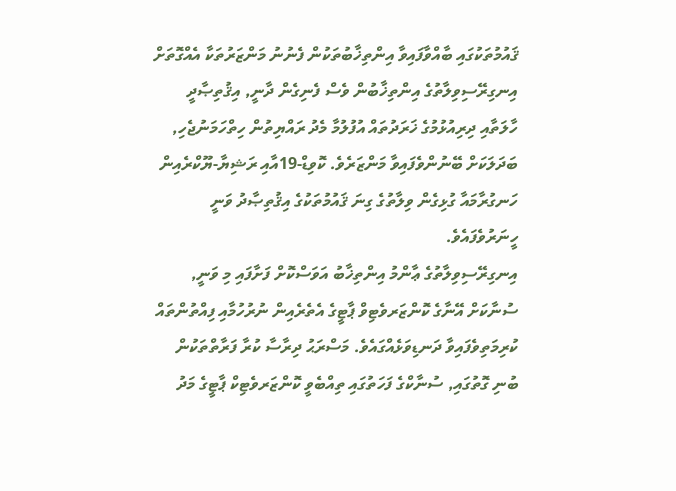ޤައުމުތަކުގައި ބާއްވާފައިވާ އިންތިޚާބުތަކުން ފެނުނު މަންޒަރުތަކާ އެއްގޮތަށް އިނގިރޭސިވިލާތުގެ އިންތިޚާބުން ވެސް ފެނިގެން ދާނީ, އިޤުތިޞާދީ ހާލަތާއި ދިރިއުޅުމުގެ ޚަރަދުތައް އުފުލުމާ މެދު ރައްޔިތުން ހިތްހަމަނުޖެހި, ބަދަލަކަށް ބޭނުންވެފައިވާ މަންޒަރެވެ. ކޮވިޑް-19އާއި ރަޝިޔާ-ޔޫކްރެއިން ހަނގުރާމައާ ގުޅިގެން ވިލާތުގެ ގިނަ ޤައުމުތަކުގެ އިޤުތިޞާދު ވަނީ ހީނަރުވެފައެވެ.
އިނގިރޭސިވިލާތުގެ ޢާންމު އިންތިޚާބު އަވަސްކޮށް ފަށާފައި މި ވަނީ, ސުނާކަށް އޭނާގެ ކޮންޒަރވެޓިވް ޕާޓީގެ އެތެރެއިން ނުރުހުމާއި ފިއްތުންތައް ކުރިމަތިވެފައިވާ ދަނޑިވަޅެއްގައެވެ. މަސްރަޙު ދިރާސާ ކުރާ ފަރާތްތަކުން ބުނި ގޮތުގައި, ސުނާކްގެ ފަހަތުގައި ތިއްބެވީ ކޮންޒަރވެޓިކް ޕާޓީގެ މަދު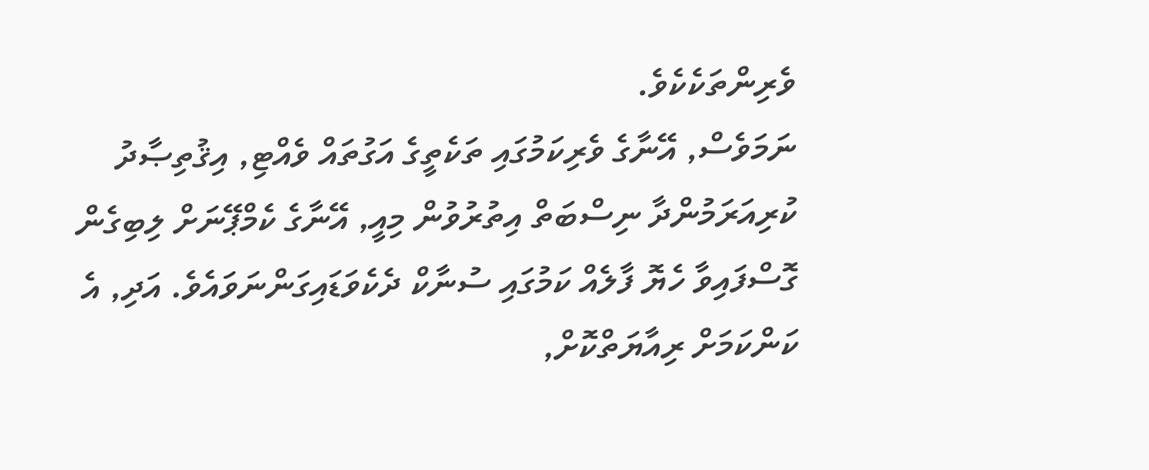ވެރިންތަކެކެވެ.
ނަމަވެސް, އޭނާގެ ވެރިކަމުގައި ތަކެތީގެ އަގުތައް ވެއްޓި, އިޤުތިޞާދު ކުރިއަރަމުންދާ ނިސްބަތް އިތުރުވުން މިއީ, އޭނާގެ ކެމްޕޭނަށް ލިބިގެން ގޮސްފައިވާ ހެޔޮ ފާލެއް ކަމުގައި ސުނާކް ދެކެވަޑައިގަންނަވައެވެ. އަދި, އެ ކަންކަމަށް ރިއާޔަތްކޮށް,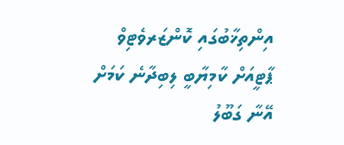އިންތިޚާބުގައި ކޮންޒަރވެޓިވް ޕާޓީއަށް ކާމިޔާބީ ލިބިދާނެ ކަމަށް އޭނާ ގަބޫލު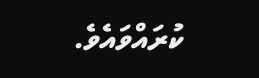ކުރައްވައެވެ.